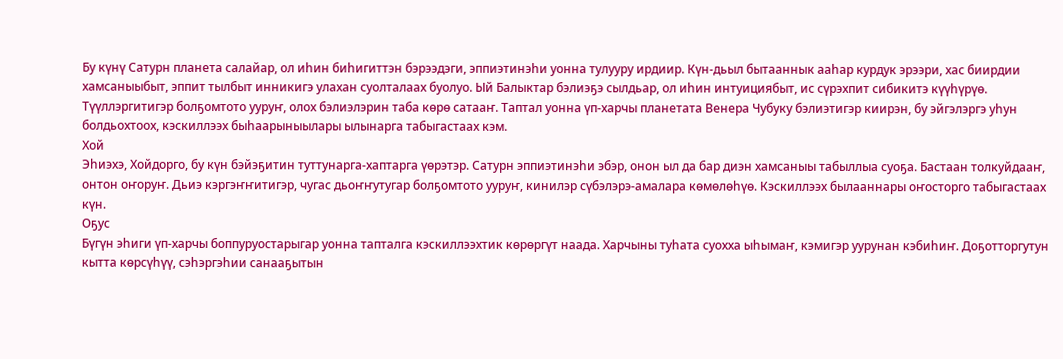Бу күнү Сатурн планета салайар, ол иһин биһигиттэн бэрээдэги, эппиэтинэһи уонна тулууру ирдиир. Күн-дьыл бытааннык ааһар курдук эрээри, хас биирдии хамсаныыбыт, эппит тылбыт инникигэ улахан суолталаах буолуо. Ый Балыктар бэлиэҕэ сылдьар, ол иһин интуициябыт, ис сүрэхпит сибикитэ күүһүрүө. Түүллэргитигэр болҕомтото ууруҥ, олох бэлиэлэрин таба көрө сатааҥ. Таптал уонна үп-харчы планетата Венера Чубуку бэлиэтигэр киирэн, бу эйгэлэргэ уһун болдьохтоох, кэскиллээх быһаарыныылары ылынарга табыгастаах кэм.
Хой
Эһиэхэ, Хойдорго, бу күн бэйэҕитин туттунарга-хаптарга үөрэтэр. Сатурн эппиэтинэһи эбэр, онон ыл да бар диэн хамсаныы табыллыа суоҕа. Бастаан толкуйдааҥ, онтон оҥоруҥ. Дьиэ кэргэҥҥитигэр, чугас дьоҥҥутугар болҕомтото ууруҥ, кинилэр сүбэлэрэ-амалара көмөлөһүө. Кэскиллээх былааннары оҥосторго табыгастаах күн.
Оҕус
Бүгүн эһиги үп-харчы боппуруостарыгар уонна тапталга кэскиллээхтик көрөргүт наада. Харчыны туһата суохха ыһымаҥ, кэмигэр уурунан кэбиһиҥ. Доҕотторгутун кытта көрсүһүү, сэһэргэһии санааҕытын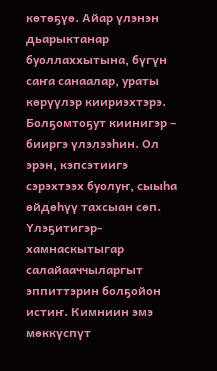көтөҕүө. Айар үлэнэн дьарыктанар буоллаххытына, бүгүн саҥа санаалар, ураты көрүүлэр киириэхтэрэ.
Болҕомтоҕут киинигэр – бииргэ үлэлээһин. Ол эрэн, кэпсэтиигэ сэрэхтээх буолуҥ, сыыһа өйдөһүү тахсыан сөп. Үлэҕитигэр-хамнаскытыгар салайааччыларгыт эппиттэрин болҕойон истиҥ. Кимниин эмэ мөккүспүт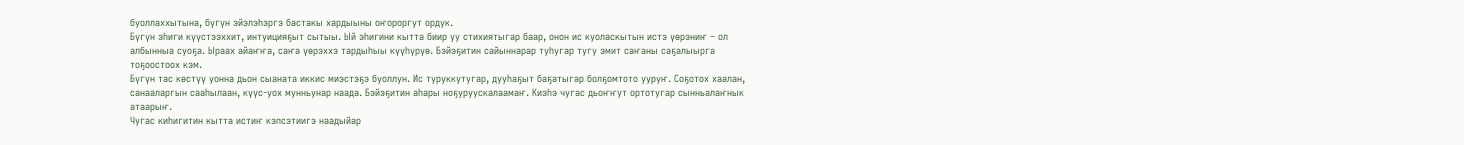буоллаххытына, бүгүн эйэлэһэргэ бастакы хардыыны оҥороргут ордук.
Бүгүн эһиги күүстээххит, интуицияҕыт сытыы. Ый эһигини кытта биир уу стихиятыгар баар, онон ис куоласкытын истэ үөрэниҥ – ол албынныа суоҕа. Ыраах айаҥҥа, саҥа үөрэххэ тардыһыы күүһүрүө. Бэйэҕитин сайыннарар туһугар тугу эмит саҥаны саҕалыырга тоҕоостоох кэм.
Бүгүн тас көстүү уонна дьон сыаната иккис миэстэҕэ буоллун. Ис туруккутугар, дууһаҕыт баҕатыгар болҕомтото ууруҥ. Соҕотох хаалан, санааларгын сааһылаан, күүс-уох мунньунар наада. Бэйэҕитин аһары ноҕуруускалаамаҥ. Киэһэ чугас дьоҥҥут ортотугар сынньалаҥнык атаарыҥ.
Чугас киһигитин кытта истиҥ кэпсэтиигэ наадыйар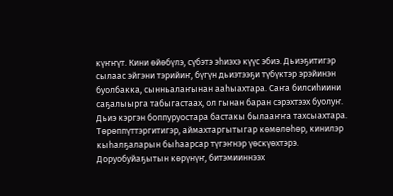күҥҥүт. Кини өйөбүлэ, сүбэтэ эһиэхэ күүс эбиэ. Дьиэҕитигэр сылаас эйгэни тэрийиҥ, бүгүн дьиэтээҕи түбүктэр эрэйинэн буолбакка, сынньалаҥынан ааһыахтара. Саҥа билсиһиини саҕалыырга табыгастаах, ол гынан баран сэрэхтээх буолуҥ.
Дьиэ кэргэн боппуруостара бастакы былааҥҥа тахсыахтара. Төрөппүттэргитигэр, аймахтаргытыгар көмөлөһөр, кинилэр кыһалҕаларын быһаарсар түгэҥнэр үөскүөхтэрэ. Доруобуйаҕытын көрүнүҥ, битэмииннээх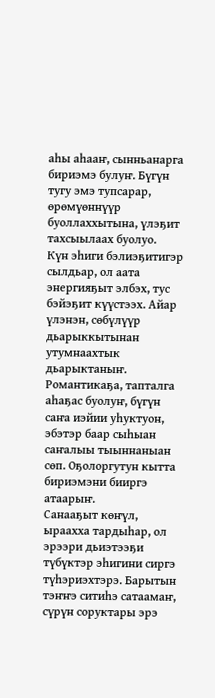аһы аһааҥ, сынньанарга бириэмэ булуҥ. Бүгүн тугу эмэ тупсарар, өрөмүөннүүр буоллаххытына, үлэҕит тахсыылаах буолуо.
Күн эһиги бэлиэҕитигэр сылдьар, ол аата энергияҕыт элбэх, тус бэйэҕит күүстээх. Айар үлэнэн, сөбүлүүр дьарыккытынан утумнаахтык дьарыктаныҥ. Романтикаҕа, тапталга аһаҕас буолуҥ, бүгүн саҥа иэйии уһуктуон, эбэтэр баар сыһыан саҥалыы тыыннаныан сөп. Оҕолоргутун кытта бириэмэни бииргэ атаарыҥ.
Санааҕыт көҥүл, ыраахха тардыһар, ол эрээри дьиэтээҕи түбүктэр эһигини сиргэ түһэриэхтэрэ. Барытын тэҥҥэ ситиһэ сатаамаҥ, сүрүн соруктары эрэ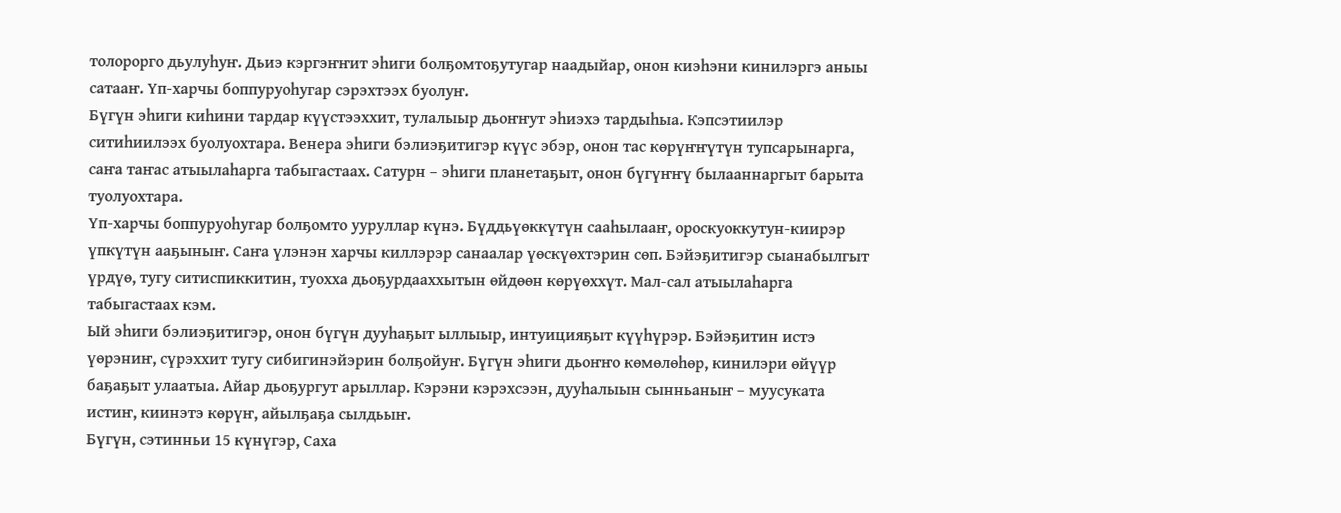толорорго дьулуһуҥ. Дьиэ кэргэҥҥит эһиги болҕомтоҕутугар наадыйар, онон киэһэни кинилэргэ аныы сатааҥ. Үп-харчы боппуруоһугар сэрэхтээх буолуҥ.
Бүгүн эһиги киһини тардар күүстээххит, тулалыыр дьоҥҥут эһиэхэ тардыһыа. Кэпсэтиилэр ситиһиилээх буолуохтара. Венера эһиги бэлиэҕитигэр күүс эбэр, онон тас көрүҥҥүтүн тупсарынарга, саҥа таҥас атыылаһарга табыгастаах. Сатурн – эһиги планетаҕыт, онон бүгүҥҥү былааннаргыт барыта туолуохтара.
Үп-харчы боппуруоһугар болҕомто ууруллар күнэ. Бүддьүөккүтүн сааһылааҥ, ороскуоккутун-киирэр үпкүтүн ааҕыныҥ. Саҥа үлэнэн харчы киллэрэр санаалар үөскүөхтэрин сөп. Бэйэҕитигэр сыанабылгыт үрдүө, тугу ситиспиккитин, туохха дьоҕурдааххытын өйдөөн көрүөххүт. Мал-сал атыылаһарга табыгастаах кэм.
Ый эһиги бэлиэҕитигэр, онон бүгүн дууһаҕыт ыллыыр, интуицияҕыт күүһүрэр. Бэйэҕитин истэ үөрэниҥ, сүрэххит тугу сибигинэйэрин болҕойуҥ. Бүгүн эһиги дьоҥҥо көмөлөһөр, кинилэри өйүүр баҕаҕыт улаатыа. Айар дьоҕургут арыллар. Кэрэни кэрэхсээн, дууһалыын сынньаныҥ – муусуката истиҥ, киинэтэ көрүҥ, айылҕаҕа сылдьыҥ.
Бүгүн, сэтинньи 15 күнүгэр, Саха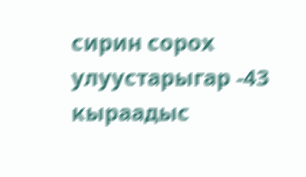сирин сорох улуустарыгар -43 кыраадыс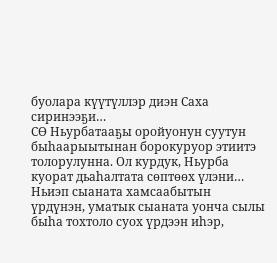буолара күүтүллэр диэн Саха сиринээҕи…
СӨ Ньурбатааҕы оройуонун суутун быһаарыытынан борокуруор этиитэ толорулунна. Ол курдук, Ньурба куорат дьаһалтата сөптөөх үлэни…
Ньиэп сыаната хамсаабытын үрдүнэн, уматык сыаната уонча сылы быһа тохтоло суох үрдээн иһэр,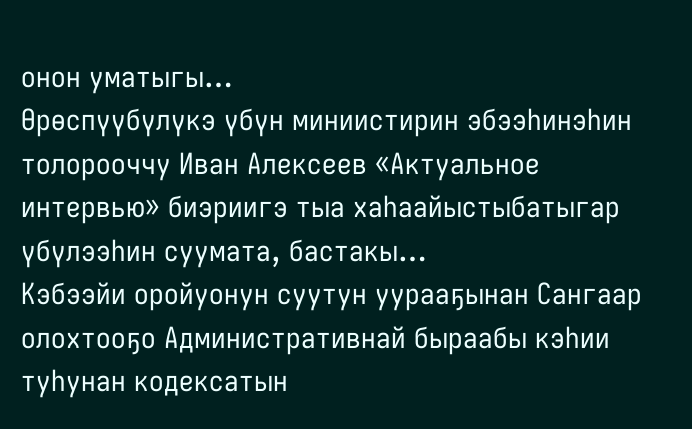онон уматыгы…
Өрөспүүбүлүкэ үбүн миниистирин эбээһинэһин толорооччу Иван Алексеев «Актуальное интервью» биэриигэ тыа хаһаайыстыбатыгар үбүлээһин суумата, бастакы…
Кэбээйи оройуонун суутун уурааҕынан Сангаар олохтооҕо Административнай быраабы кэһии туһунан кодексатын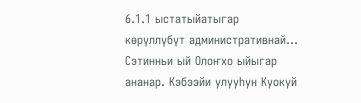6.1.1 ыстатыйатыгар көрүллүбүт административнай…
Сэтинньи ый Олоҥхо ыйыгар ананар. Кэбээйи улууһун Куокуй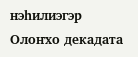нэһилиэгэр Олоҥхо декадата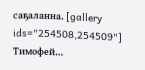саҕаланна. [gallery ids="254508,254509"] Тимофей…